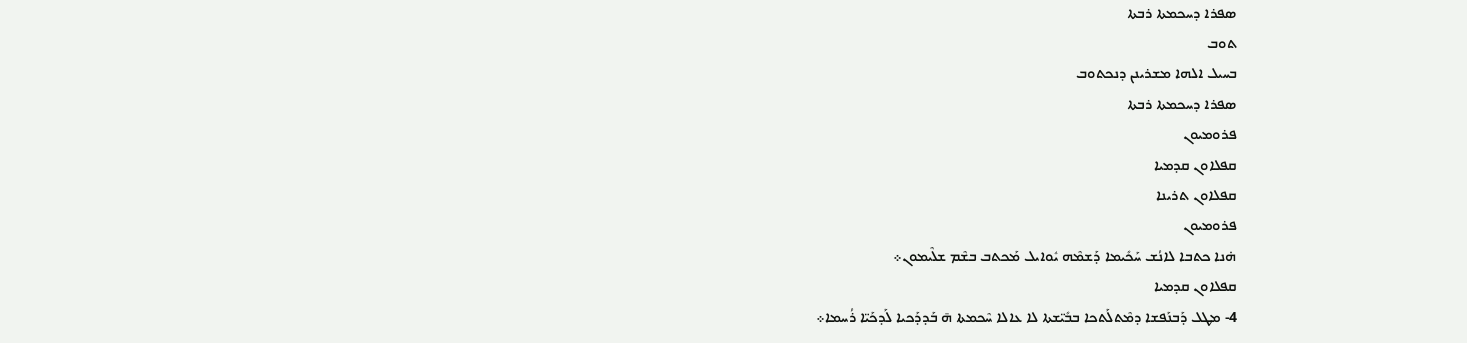ܣܦܪܐ ܕܚܟܡܬܐ ܪܒܬܐ
ܬܘܒ
ܒܚܝܠ ܐܠܗܐ ܡܫܪܝܢܢ ܕܢܟܬܘܒ
ܣܦܪܐ ܕܚܟܡܬܐ ܪܒܬܐ
ܦܪܘܡܝܘܢ
ܩܦܠܐܘܢ ܩܕܡܝܐ
ܩܦܠܐܘܢ ܬܪܝܢܐ
ܦܪܘܡܝܘܢ
ܗ̇ܢܐ ܟܬܒܐ ܠܐܢܳܫ ܚܰܟܺܝܡܐ ܕܰܫܡܶܗ ܝܽܘܐܝܠ ܡܰܟܬܒ ܒܫܶܡ ܫܠܶܝܡܘܢ܀
ܩܦܠܐܘܢ ܩܕܡܝܐ
4- ܡܛܠ ܕܰܒܢܰܦܫܐ ܕܡܶܬܠܰܬܟܐ ܒܒܺܝ̈ܫܬܐ ܠܐ ܥܐܠܐ ܚܶܟܡܬܐ ܗ̄ ܒܰܕܕܰܟܝܐ ܠܰܕܟܰܝ̈ܐ ܪܳܚܡܐ܀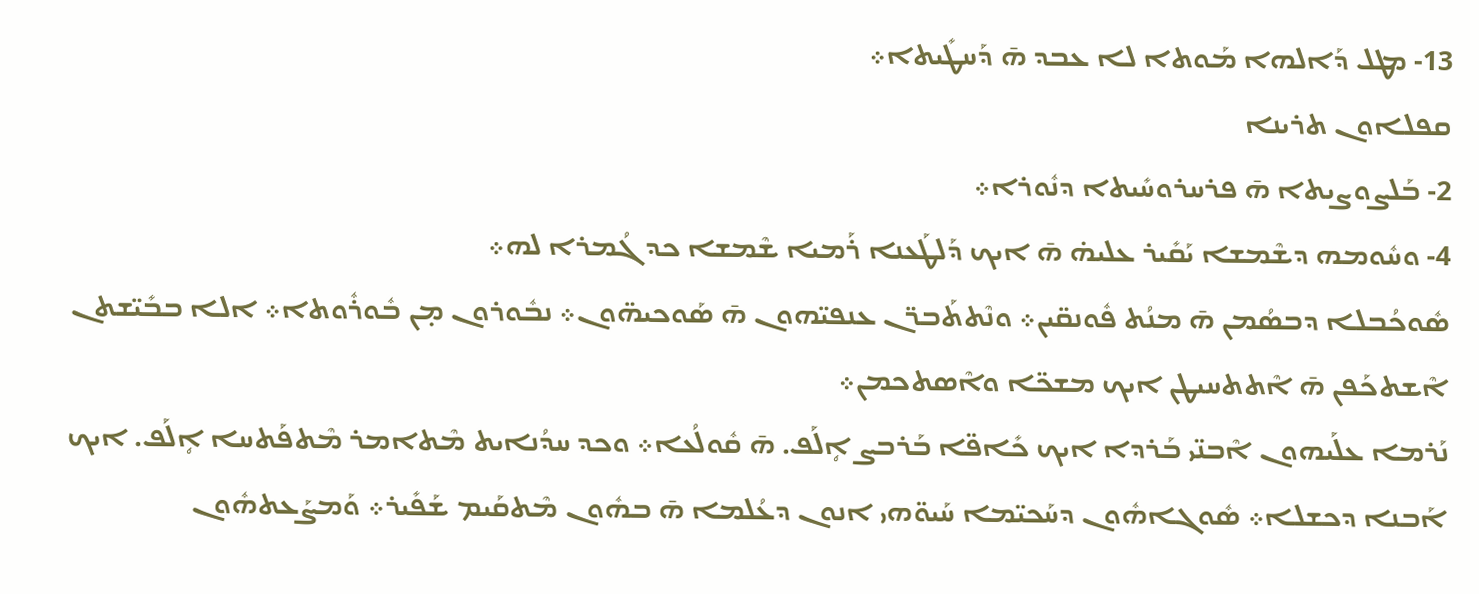13- ܡܛܠ ܕܰܐܠܗܐ ܡܰܘܬܐ ܠܐ ܥܒܕ ܗ̄ ܕܰܚܛܺܝܬܐ܀
ܩܦܠܐܘܢ ܬܪܝܢܐ
2- ܒܰܠܨܘܨܝܬܐ ܗ̄ ܦܪܚܪܘܚܺܝܬܐ ܕܢܽܘܪܐ܀
4- ܘܚܽܘܡܗ ܕܫܶܡܫܐ ܝܰܩܺܝܪ ܥܠܝܗ̇ ܗ̄ ܐܝܟ ܕܰܠܛܰܥܢܐ ܪܰܡܝܐ ܫܶܡܫܐ ܟܕ ܓܳܡܪܐ ܠܗ܀
ܣܽܘܟܳܒܠܐ ܕܒܣܳܡܢ ܗ̄ ܡܢܳܬ ܦܽܘܢܩ̈ܝܢ܀ ܘܢܶܬܬܰܒܪ̈ܢ ܥܢܦܝ̈ܗܘܢ ܗ̄ ܣܰܘܟܝܗ̈ܘܢ܀ ܢܒܽܘܪܘܢ ܡ̣ܢ ܒܽܘܪܽܘܬܐ܀ ܐܠܐ ܒܒܺܝ̈ܫܬܢ ܐܶܫܬܟܰܦܢ ܗ̄ ܐܶܬܬܚܝܛܢ ܐܝܟ ܡܫܟ̈ܐ ܘܐܶܣܬܟܡܢ܀
ܢܰܪܡܐ ܥܠܰܝܗܘܢ ܐܶܒܢ̈ܝ ܒܰܪܕܐ ܐܝܟ ܟܺܐܦ̈ܐ ܒܰܪܒܨ ܐܴܠܰܦ. ܗ̄ ܩܽܘܠܳܥܐ܀ ܘܟܕ ܚܕܳܢܐܝܬ ܡܶܬܐܡܪ ܡܶܬܦܰܬܚܐ ܐܴܠܰܦ. ܐܝܟ ܐܰܒܢܐ ܕܟܫܠܐ܀ ܣܽܘܓܐܗܽܘܢ ܕܚܰܟܝ̈ܡܐ ܚܰܝܘ̈ܗܝ ܐܢܘܢ ܕܥܳܠܡܐ ܗ̄ ܒܗܽܘܢ ܡܶܬܩܰܝܡ ܫܰܦܺܝܪ܀ ܘܰܡܨܰܥܬܗܽܘܢ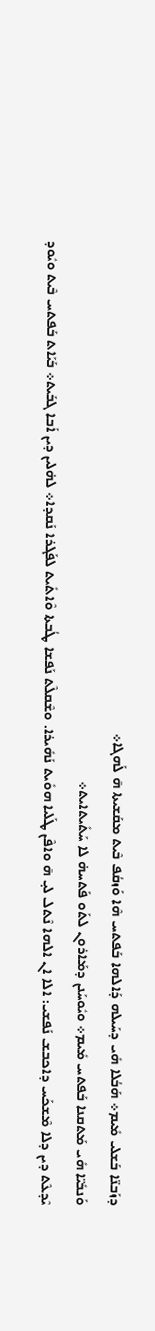ܕܙܰܒܢ̈ܐ ܒܰܫܠܝ ܡܺܝܡ܀ ܗܰܒܳܠܐ ܗܺܝ ܕܚܰܝܠܗ ܕܰܐܠܗܐ ܒܰܦܬܚ ܗܶܐ ܘܰܙܩܳܦ ܒܶܝܬ ܡܩܰܫܝܬܐ ܗ̄ ܠܰܗܓܐ܀
ܘܰܢܒܺܝ̈ܐ ܗܺܝ ܡܰܬܩܢܐ ܒܰܦܬܚ ܡܺܝܡ܀ ܘܝܽܘܚܰܢܢ ܕܡܰܐܪܘܢ ܠܬܰܘ ܦܰܬܚܗ̇ ܠܐ ܚܰܬܺܝܬܐܝܬ܀
ܝܶܕܥܶܬ ܕܝܢ ܕܠܐ ܡܶܫܟܰܚ ܕܐܟܒܫ ܢܰܦܫܝ: ܐܠܐ ܐܢ ܐܠܗܐ ܢܶܬܠ ܠܝ̣ ܗ̄ ܘܐܦܶܢ ܛܰܠܝܐ ܗܘܺܝܬ ܢܰܗܺܝܪܐ. ܘܫܶܩܠܶܬ ܢܰܦܫܐ ܛܳܒܬܐ ܘܶܐܬܺܝܬ ܠܦܰܓܪܐ ܢܰܩܕܐ܀ ܠܗ̇ܠܝܢ ܕܝܢ ܐܰܒܐ ܓܒܰܝܬ܀ ܒܰܝܰܐܬ ܒܰܦܬܚ ܒܶܝܬ ܘܝܽܘܕ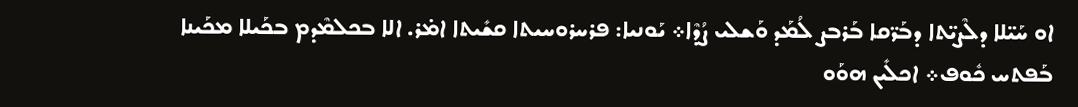ܐܘ ܚܰܝ̈ܠܐ ܕܠܶܨܝ̈ܬܐ ܕܒܰܪ̈ܩܐ ܒܰܪܒܨ ܠܳܡܰܕ ܘܰܫܠܝ ܨܳܕܶܐ܀ ܝܰܘܢܝܐ: ܦܪܚܪܘܚܝܬܐ ܩܫܺܝܬܐ ܐܡ̇ܪ. ܐܠܐ ܒܟܠܡܶܕܡ ܒܟܰܝܠܐ ܡܟܰܝܢܐ ܒܰܦܬܚ ܟܽܘܦ܀ ܐܟܠܺܝܢ ܗܘܰܘ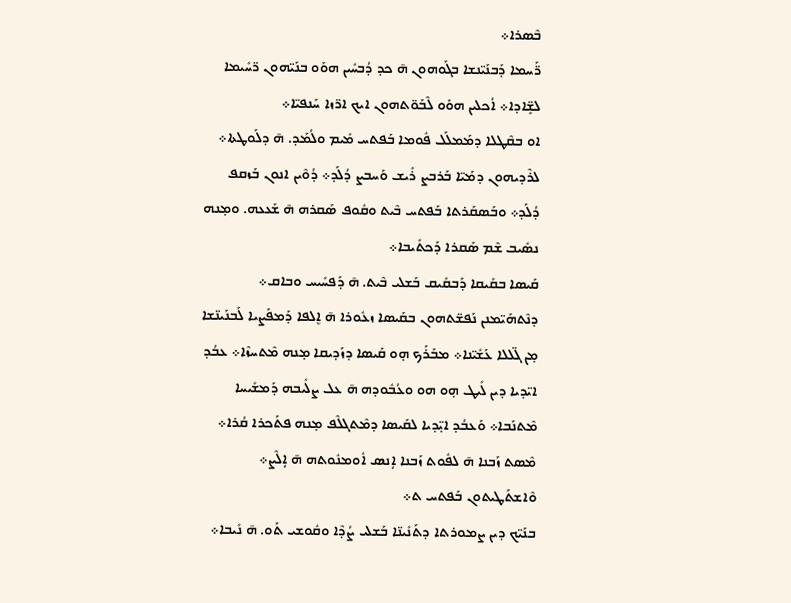ܒܶܣܪܐ܀
ܪ̈ܰܚܡܐ ܕܰܒܢܰܝ̈ܢܫܐ ܒܓܰܘܗܘܢ ܗ̄ ܟܕ ܕܳܒܚܺܝܢ ܗܘܰܘ ܒܢܰܝ̈ܗܘܢ ܪ̈ܚܺܝܡܐ ܠܫܻ̈ܐܕܐ܀ ܐܳܟܠܝܢ ܗܘܰܘ ܠܶܒܰܘ̈ܬܗܘܢ ܐܝܟ ܐܪ̈ܙܐ ܚܰܢܦܝ̈ܐ܀
ܐܘ ܒܩܶܛܠܐ ܕܡܰܡܠܰܠ ܦܽܘܡܐ ܒܰܦܬܚ ܡܺܝܡ ܘܠܳܡܰܕ. ܗ̄ ܕܠܰܘܛܬܐ܀ ܠܪܶܕܝܗܘܢ ܕܡܰܝ̈ܐ ܒܰܪܒܨ ܪܺܝܫ ܘܰܚܒܨ ܕܳܠܰܕ܀ ܕܳܘܶܝܢ ܐܢܘܢ ܒܰܙܩܦ ܕܳܠܰܕ܀ ܘܒܰܣܩܰܪܬܐ ܒܰܦܬܚ ܒܶܝܬ ܘܩܽܘܦ ܣܰܩܪܗ ܗ̄ ܫܰܥܥܗ. ܘܡ̣ܢܗ ܢܣܺܝܒ ܫܶܡ ܣܰܩܪܐ ܕܰܟܬܺܝܒܐ܀
ܩܰܝܣܐ ܒܩܺܝܩܐ ܕܰܒܩܺܝܩ ܒܰܫܠܝ ܒܶܝܬ. ܗ̄ ܕܰܦܚܺܝܚ ܘܒܐܩ܀
ܕܢܶܬܗܰܝ̈ܡܢܢ ܢܰܦܫ̈ܬܗܘܢ ܒܩܰܝܣܐ ܙܥܽܘܪܐ ܗ̄ ܐܷܠܦܐ ܕܰܡܦܰܨܝܐ ܠܰܒܢܰܝܢ̈ܫܐ ܡ̣ܢ ܓ̈ܠܠܐ ܥܰܫܺܝ̈ܢܐ܀ ܡܒܰܪܰܟ ܗ̣ܘ ܩܰܝܣܐ ܕܙܰܕܝܩܐ ܡ̣ܢܗ ܡܶܬܚܙܶܐ܀ ܥܒܳܕ ܐܝ̈ܕܝܐ ܕܝܢ ܠܺܝܛ ܗ̣ܘ ܗܘ ܘܥܳܒܽܘܕܗ ܗ̄ ܥܠ ܨܠܺܝܒܗ ܕܰܡܫܺܝܚܐ ܡܶܬܢܰܒܐ܀ ܘܰܥܒܳܕ ܐܝ̣̈ܕܝܐ ܠܩܰܝܣܐ ܕܡܶܬܓܠܶܦ ܡ̣ܢܗ ܦܬܰܟܪܐ ܩܳܪܐ܀
ܡܶܣܬ ܙܰܒܢܐ ܗ̄ ܠܦܽܘܬ ܙܰܒܢܐ ܐܴܢܣ ܐܽܘܡܢܽܘܬܗ ܗ̄ ܐܴܠܶܨ܀ ܘܶܐܫܬܰܛܝܬܘܢ ܒܰܦܬܚ ܬ܀
ܒܢܰܝ̈ܟ ܕܝܢ ܨܡܘܪܬܐ ܕܬܰܢܺܝܢ̈ܐ ܒܰܫܠܝ ܨܳܕܶܐ ܘܩܽܘܫܝ ܬܰܘ. ܗ̄ ܢܺܝܒܐ܀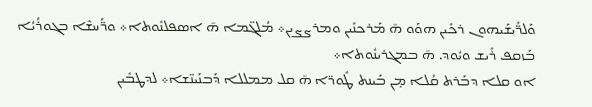ܘܰܠܪ̈ܺܝܫܰܝܗܘܢ ܪܟܺܝܢ ܗܘܰܘ ܗ̄ ܡܰܪܟܢܺܝܢ ܘܡܪܨܨܝܢ܀ ܡܳܠܓ̈ܡܐ ܗ̄ ܐܣܦܠܢܽܘܬܐ܀ ܘܪ̈ܰܚܫܶܐ ܒܓܘܪܳܝܳܐ ܒܰܙܩܦ ܪܺܝܫ ܘܝܽܘܕ. ܗ̄ ܒܡܓܪܝܢܽܘܬܐ܀
ܐܘ ܩܠܐ ܕܒܰܪܬ ܩܳܠܐ ܡ̣ܢ ܒܰܝܢܬ ܛܽܘܪ̈ܐ ܗ̄ ܩܠ ܡܡܠܠܐ ܕܰܒܢܰܝܢ̈ܫܐ܀ ܠܕܛܒܺܝܢ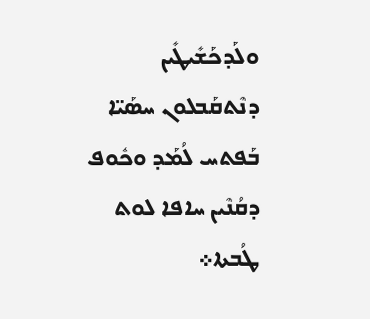ܘܠܰܕܟܰܫܺܝܛܺܝܢ ܕܢܶܬܩܰܒܠܘܢ ܚܣܰܝ̈ܐ ܒܰܦܬܚ ܠܳܡܰܕ ܘܟܽܘܦ ܕܩܳܢܶܝܢ ܚܐܦܐ ܠܘܬ ܛܳܒܬܐ܀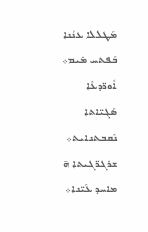ܡܰܛܠܠܐ ܥܢܳܢܐ ܒܰܦܬܚ ܡܺܝܡ܀ ܐܽܘܪ̈ܕܥܶܐ ܣܰܓܝ̈ܐܬܐ ܢܶܩܒܬܢܐܝܬ܀ ܫܪܓܪ̈ܓܝܬܐ ܗ̄ ܡܐܚܕ ܥܰܝ̈ܢܐ܀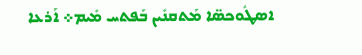ܐܣܛܽܘܟܣ̈ܐ ܡܰܬܩܢܺܝܢ ܒܰܦܬܚ ܡܺܝܡ܀ ܐܰܪܥܐ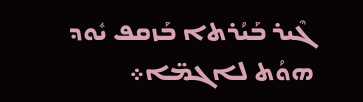ܓܶܝܪ ܒܰܝܳܪܬܐ ܒܰܙܩܦ ܝܽܘܕ ܗܘܳܬ ܠܐܓܡ̈ܐ܀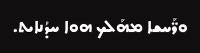ܘܪ̈ܰܚܫܐ ܡܗܰܠܟ ܗܘܐ ܚܕܳܢܐܝܬ.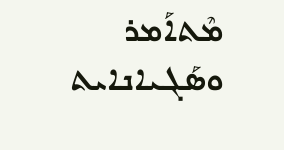ܡܶܬܐܰܡܪ ܘܣܰܓܝܐܢܐܝܬ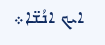ܐܝܟ ܐܢܳܫ̈ܐ܀